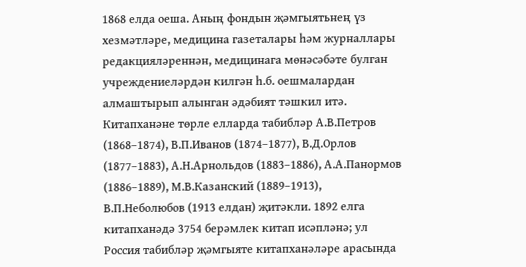1868 елда оеша. Аның фондын җәмгыятьнең үз хезмәтләре, медицина газеталары һәм журналлары редакцияләреннән, медицинага мөнәсәбәте булган учреждениеләрдән килгән һ.б. оешмалардан алмаштырып алынган әдәбият тәшкил итә. Китапханәне төрле елларда табибләр А.В.Петров (1868–1874), В.П.Иванов (1874–1877), В.Д.Орлов (1877–1883), А.Н.Арнольдов (1883–1886), А.А.Панормов (1886–1889), М.В.Казанский (1889–1913), В.П.Неболюбов (1913 елдан) җитәкли. 1892 елга китапханәдә 3754 берәмлек китап исәпләнә; ул Россия табибләр җәмгыяте китапханәләре арасында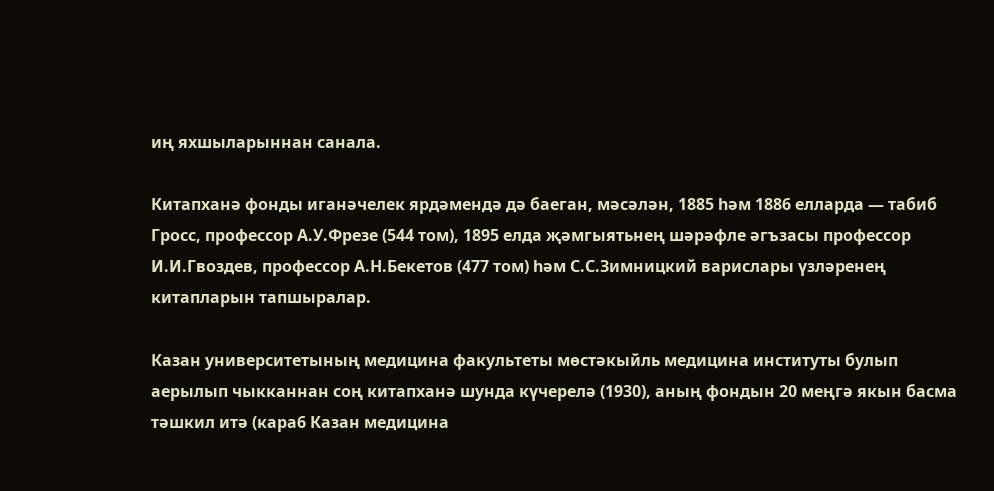иң яхшыларыннан санала.

Китапханә фонды иганәчелек ярдәмендә дә баеган, мәсәлән, 1885 һәм 1886 елларда — табиб Гросс, профессор А.У.Фрезе (544 том), 1895 елда җәмгыятьнең шәрәфле әгъзасы профессор И.И.Гвоздев, профессор А.Н.Бекетов (477 том) һәм С.С.Зимницкий варислары үзләренең китапларын тапшыралар.

Казан университетының медицина факультеты мөстәкыйль медицина институты булып аерылып чыкканнан соң китапханә шунда күчерелә (1930), аның фондын 20 меңгә якын басма тәшкил итә (кара6 Казан медицина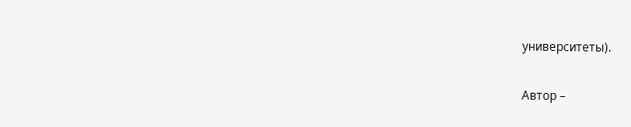университеты).

Автор –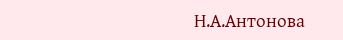Н.А.Антонова